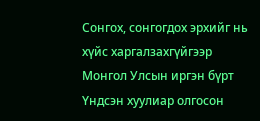Сонгох, сонгогдох эрхийг нь хүйс харгалзахгүйгээр Монгол Улсын иргэн бүрт Үндсэн хуулиар олгосон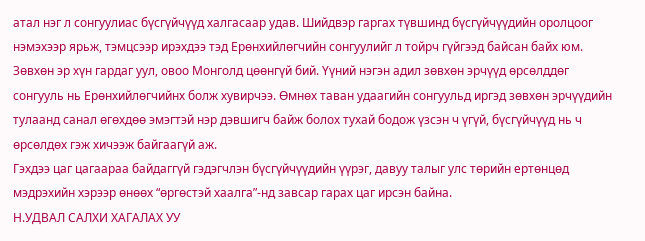атал нэг л сонгуулиас бүсгүйчүүд халгасаар удав. Шийдвэр гаргах түвшинд бүсгүйчүүдийн оролцоог нэмэхээр ярьж, тэмцсээр ирэхдээ тэд Ерөнхийлөгчийн сонгуулийг л тойрч гүйгээд байсан байх юм.
Зөвхөн эр хүн гардаг уул, овоо Монголд цөөнгүй бий. Үүний нэгэн адил зөвхөн эрчүүд өрсөлддөг сонгууль нь Ерөнхийлөгчийнх болж хувирчээ. Өмнөх таван удаагийн сонгуульд иргэд зөвхөн эрчүүдийн тулаанд санал өгөхдөө эмэгтэй нэр дэвшигч байж болох тухай бодож үзсэн ч үгүй, бүсгүйчүүд нь ч өрсөлдөх гэж хичээж байгаагүй аж.
Гэхдээ цаг цагаараа байдаггүй гэдэгчлэн бүсгүйчүүдийн үүрэг, давуу талыг улс төрийн ертөнцөд мэдрэхийн хэрээр өнөөх “өргөстэй хаалга”-нд завсар гарах цаг ирсэн байна.
Н.УДВАЛ САЛХИ ХАГАЛАХ УУ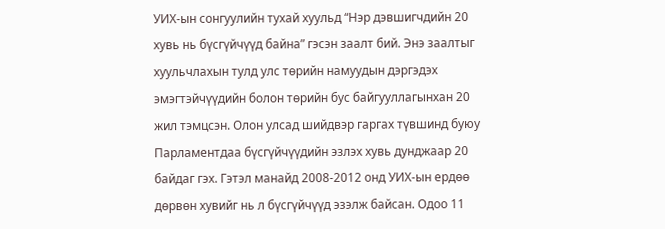УИХ-ын сонгуулийн тухай хуульд “Нэр дэвшигчдийн 20 хувь нь бүсгүйчүүд байна” гэсэн заалт бий. Энэ заалтыг хуульчлахын тулд улс төрийн намуудын дэргэдэх эмэгтэйчүүдийн болон төрийн бус байгууллагынхан 20 жил тэмцсэн. Олон улсад шийдвэр гаргах түвшинд буюу Парламентдаа бүсгүйчүүдийн эзлэх хувь дунджаар 20 байдаг гэх. Гэтэл манайд 2008-2012 онд УИХ-ын ердөө дөрвөн хувийг нь л бүсгүйчүүд эзэлж байсан. Одоо 11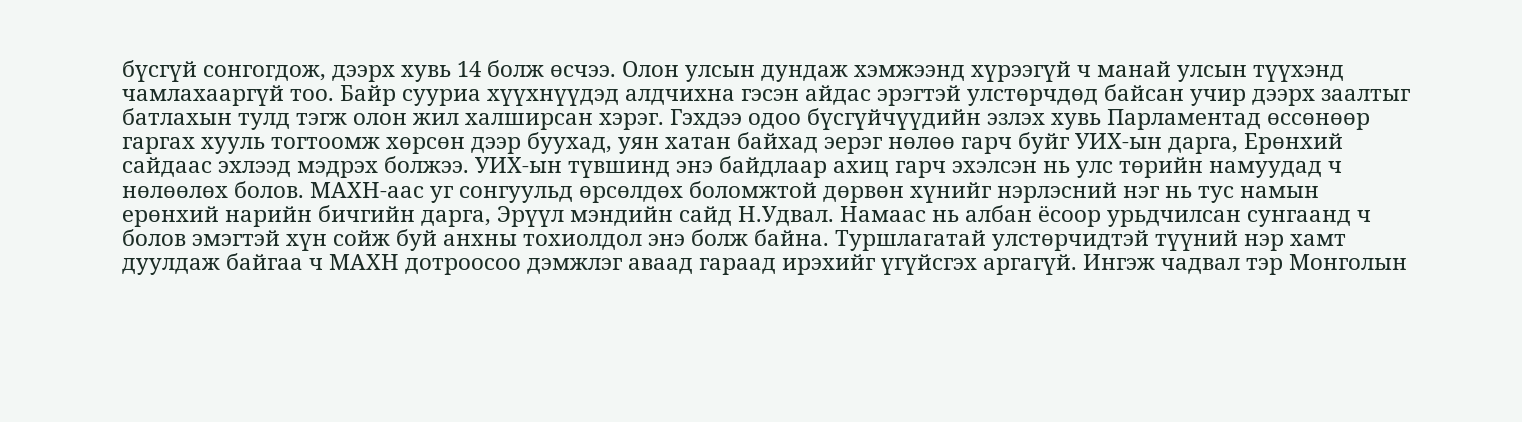бүсгүй сонгогдож, дээрх хувь 14 болж өсчээ. Олон улсын дундаж хэмжээнд хүрээгүй ч манай улсын түүхэнд чамлахааргүй тоо. Байр сууриа хүүхнүүдэд алдчихна гэсэн айдас эрэгтэй улстөрчдөд байсан учир дээрх заалтыг батлахын тулд тэгж олон жил халширсан хэрэг. Гэхдээ одоо бүсгүйчүүдийн эзлэх хувь Парламентад өссөнөөр гаргах хууль тогтоомж хөрсөн дээр буухад, уян хатан байхад эерэг нөлөө гарч буйг УИХ-ын дарга, Ерөнхий сайдаас эхлээд мэдрэх болжээ. УИХ-ын түвшинд энэ байдлаар ахиц гарч эхэлсэн нь улс төрийн намуудад ч нөлөөлөх болов. МАХН-аас уг сонгуульд өрсөлдөх боломжтой дөрвөн хүнийг нэрлэсний нэг нь тус намын ерөнхий нарийн бичгийн дарга, Эрүүл мэндийн сайд Н.Удвал. Намаас нь албан ёсоор урьдчилсан сунгаанд ч болов эмэгтэй хүн сойж буй анхны тохиолдол энэ болж байна. Туршлагатай улстөрчидтэй түүний нэр хамт дуулдаж байгаа ч МАХН дотроосоо дэмжлэг аваад гараад ирэхийг үгүйсгэх аргагүй. Ингэж чадвал тэр Монголын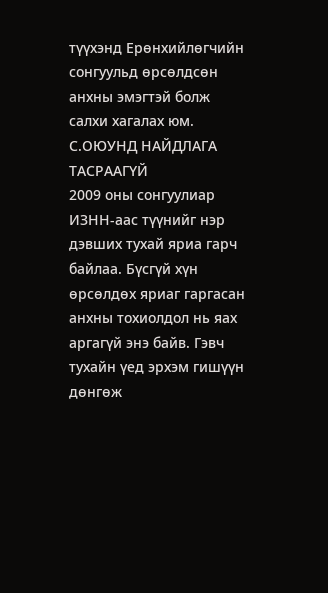түүхэнд Ерөнхийлөгчийн сонгуульд өрсөлдсөн анхны эмэгтэй болж салхи хагалах юм.
С.ОЮУНД НАЙДЛАГА ТАСРААГҮЙ
2009 оны сонгуулиар ИЗНН-аас түүнийг нэр дэвших тухай яриа гарч байлаа. Бүсгүй хүн өрсөлдөх яриаг гаргасан анхны тохиолдол нь яах аргагүй энэ байв. Гэвч тухайн үед эрхэм гишүүн дөнгөж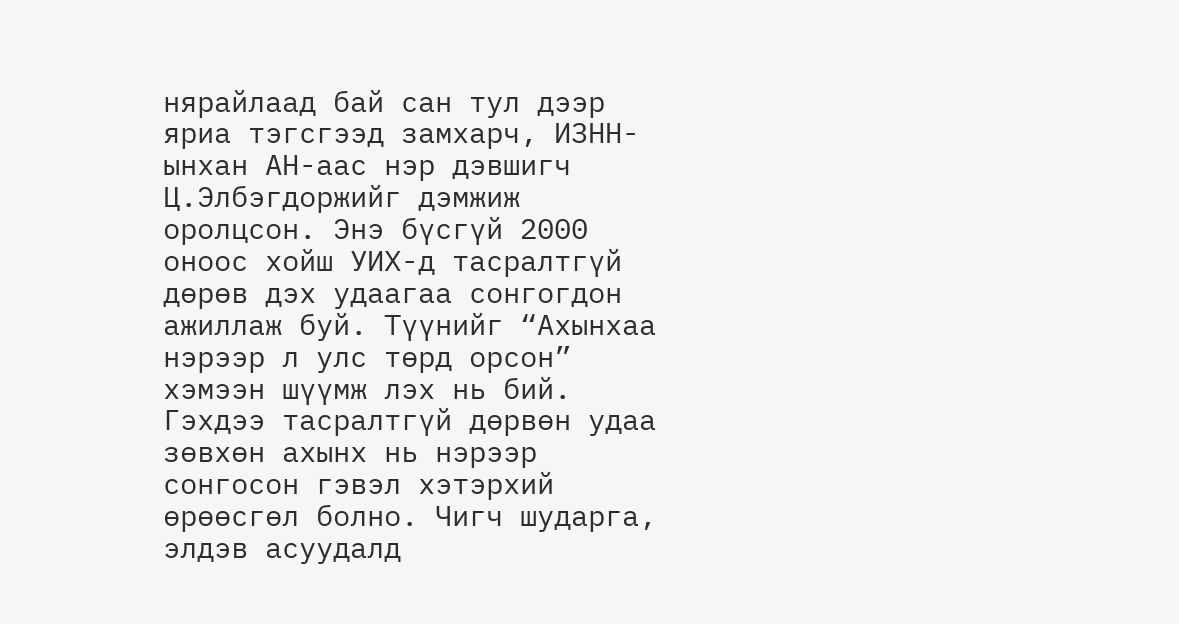нярайлаад бай сан тул дээр яриа тэгсгээд замхарч, ИЗНН-ынхан АН-аас нэр дэвшигч Ц.Элбэгдоржийг дэмжиж оролцсон. Энэ бүсгүй 2000 оноос хойш УИХ-д тасралтгүй дөрөв дэх удаагаа сонгогдон ажиллаж буй. Түүнийг “Ахынхаа нэрээр л улс төрд орсон” хэмээн шүүмж лэх нь бий. Гэхдээ тасралтгүй дөрвөн удаа зөвхөн ахынх нь нэрээр сонгосон гэвэл хэтэрхий өрөөсгөл болно. Чигч шударга, элдэв асуудалд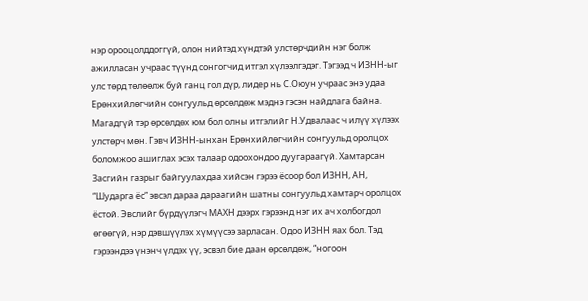нэр орооцолддоггүй, олон нийтэд хүндтэй улстөрчдийн нэг болж ажилласан учраас түүнд сонгогчид итгэл хүлээлгэдэг. Тэгээд ч ИЗНН-ыг улс төрд төлөөлж буй ганц гол дүр, лидер нь С.Оюун учраас энэ удаа Ерөнхийлөгчийн сонгуульд өрсөлдөж мэднэ гэсэн найдлага байна. Магадгүй тэр өрсөлдөх юм бол олны итгэлийг Н.Удвалаас ч илүү хүлээх улстөрч мөн. Гэвч ИЗНН-ынхан Ерөнхийлөгчийн сонгуульд оролцох боломжоо ашиглах эсэх талаар одоохондоо дуугараагүй. Хамтарсан Засгийн газрыг байгуулахдаа хийсэн гэрээ ёсоор бол ИЗНН, АН, “Шударга ёс” эвсэл дараа дараагийн шатны сонгуульд хамтарч оролцох ёстой. Эвслийг бүрдүүлэгч МАХН дээрх гэрээнд нэг их ач холбогдол өгөөгүй, нэр дэвшүүлэх хүмүүсээ зарласан. Одоо ИЗНН яах бол. Тэд гэрээндээ үнэнч үлдэх үү, эсвэл бие даан өрсөлдөж, “ногоон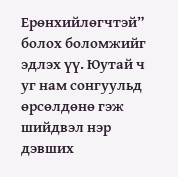Ерөнхийлөгчтэй” болох боломжийг эдлэх үү. Юутай ч уг нам сонгуульд өрсөлдөнө гэж шийдвэл нэр дэвших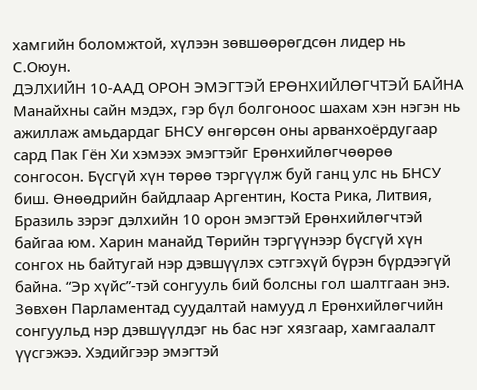хамгийн боломжтой, хүлээн зөвшөөрөгдсөн лидер нь С.Оюун.
ДЭЛХИЙН 10-ААД ОРОН ЭМЭГТЭЙ ЕРӨНХИЙЛӨГЧТЭЙ БАЙНА
Манайхны сайн мэдэх, гэр бүл болгоноос шахам хэн нэгэн нь ажиллаж амьдардаг БНСУ өнгөрсөн оны арванхоёрдугаар сард Пак Гён Хи хэмээх эмэгтэйг Ерөнхийлөгчөөрөө сонгосон. Бүсгүй хүн төрөө тэргүүлж буй ганц улс нь БНСУ биш. Өнөөдрийн байдлаар Аргентин, Коста Рика, Литвия, Бразиль зэрэг дэлхийн 10 орон эмэгтэй Ерөнхийлөгчтэй байгаа юм. Харин манайд Төрийн тэргүүнээр бүсгүй хүн сонгох нь байтугай нэр дэвшүүлэх сэтгэхүй бүрэн бүрдээгүй байна. “Эр хүйс”-тэй сонгууль бий болсны гол шалтгаан энэ. Зөвхөн Парламентад суудалтай намууд л Ерөнхийлөгчийн сонгуульд нэр дэвшүүлдэг нь бас нэг хязгаар, хамгаалалт үүсгэжээ. Хэдийгээр эмэгтэй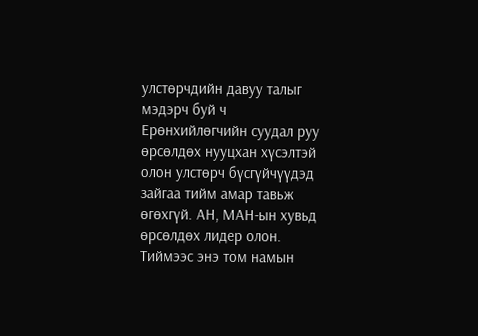улстөрчдийн давуу талыг мэдэрч буй ч Ерөнхийлөгчийн суудал руу өрсөлдөх нууцхан хүсэлтэй олон улстөрч бүсгүйчүүдэд зайгаа тийм амар тавьж өгөхгүй. АН, МАН-ын хувьд өрсөлдөх лидер олон. Тиймээс энэ том намын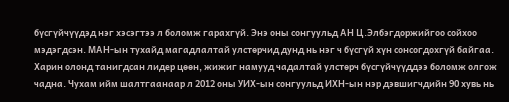бүсгүйчүүдэд нэг хэсэгтээ л боломж гарахгүй. Энэ оны сонгуульд АН Ц.Элбэгдоржийгоо сойхоо мэдэгдсэн. МАН-ын тухайд магадлалтай улстөрчид дунд нь нэг ч бүсгүй хүн сонсогдохгүй байгаа. Харин олонд танигдсан лидер цөөн, жижиг намууд чадалтай улстөрч бүсгүйчүүддээ боломж олгож чадна. Чухам ийм шалтгаанаар л 2012 оны УИХ-ын сонгуульд ИХН-ын нэр дэвшигчдийн 90 хувь нь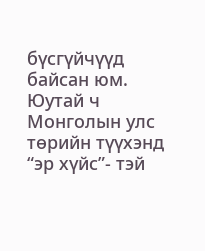бүсгүйчүүд байсан юм. Юутай ч Монголын улс төрийн түүхэнд “эр хүйс”- тэй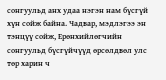сонгуульд анх удаа нэгэн нам бүсгүй хүн сойж байна. Чадвар, мэдлэгээ эн тэнцүү сойж, Ерөнхийлөгчийн сонгуульд бүсгүйчүүд өрсөлдвөл улс төр харин ч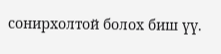сонирхолтой болох биш үү.